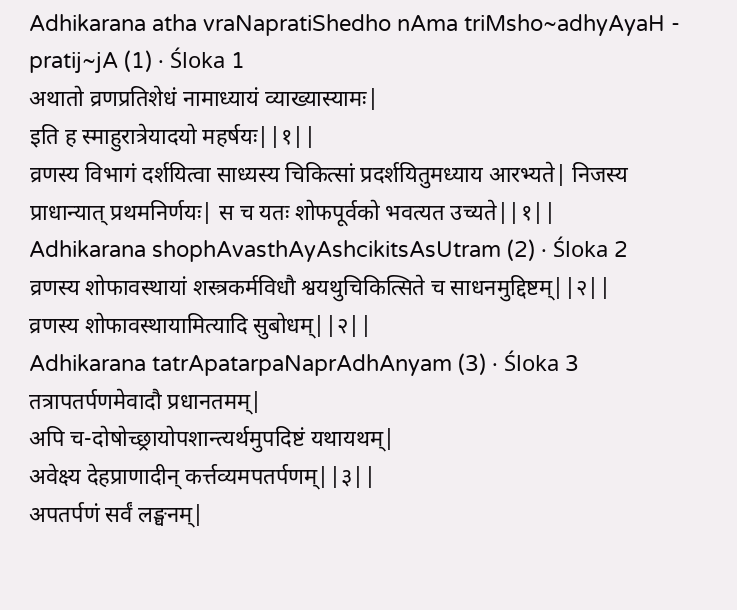Adhikarana atha vraNapratiShedho nAma triMsho~adhyAyaH - pratij~jA (1) · Śloka 1
अथातो व्रणप्रतिशेधं नामाध्यायं व्याख्यास्यामः|
इति ह स्माहुरात्रेयादयो महर्षयः||१||
व्रणस्य विभागं दर्शयित्वा साध्यस्य चिकित्सां प्रदर्शयितुमध्याय आरभ्यते| निजस्य प्राधान्यात् प्रथमनिर्णयः| स च यतः शोफपूर्वको भवत्यत उच्यते||१||
Adhikarana shophAvasthAyAshcikitsAsUtram (2) · Śloka 2
व्रणस्य शोफावस्थायां शस्त्रकर्मविधौ श्वयथुचिकित्सिते च साधनमुद्दिष्टम्||२||
व्रणस्य शोफावस्थायामित्यादि सुबोधम्||२||
Adhikarana tatrApatarpaNaprAdhAnyam (3) · Śloka 3
तत्रापतर्पणमेवादौ प्रधानतमम्|
अपि च-दोषोच्छ्रायोपशान्त्यर्थमुपदिष्टं यथायथम्|
अवेक्ष्य देहप्राणादीन् कर्त्तव्यमपतर्पणम्||३||
अपतर्पणं सर्वं लङ्घनम्|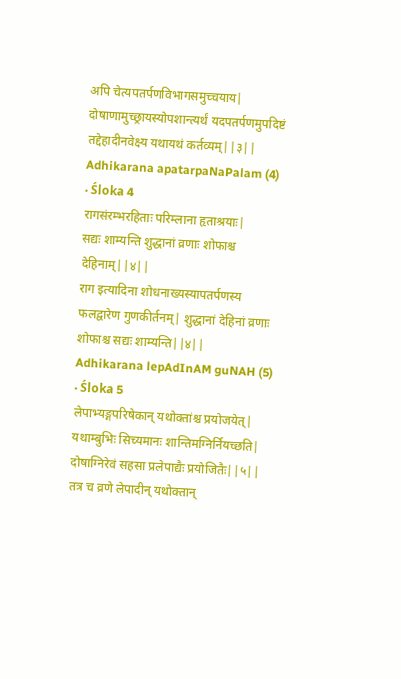अपि चेत्यपतर्पणविभागसमुच्चयाय| दोषाणामुच्छ्रायस्योपशान्त्यर्थं यदपतर्पणमुपदिष्टं तद्देहादीनवेक्ष्य यथायथं कर्तव्यम्||३||
Adhikarana apatarpaNaPalam (4) · Śloka 4
रागसंरम्भरहिताः परिम्लाना हृताश्रयाः|
सद्यः शाम्यन्ति शुद्धानां व्रणाः शोफाश्च देहिनाम्||४||
राग इत्यादिना शोधनाख्यस्यापतर्पणस्य फलद्वारेण गुणकीर्तनम्| शुद्धानां देहिनां व्रणाः शोफाश्च सद्यः शाम्यन्ति||४||
Adhikarana lepAdInAM guNAH (5) · Śloka 5
लेपाभ्यङ्गपरिषेकान् यथोक्तांश्च प्रयोजयेत्|
यथाम्बुभिः सिच्यमानः शान्तिमग्निर्नियच्छति|
दोषाग्निरेवं सहसा प्रलेपाद्यैः प्रयोजितैः||५||
तत्र च व्रणे लेपादीन् यथोक्तान्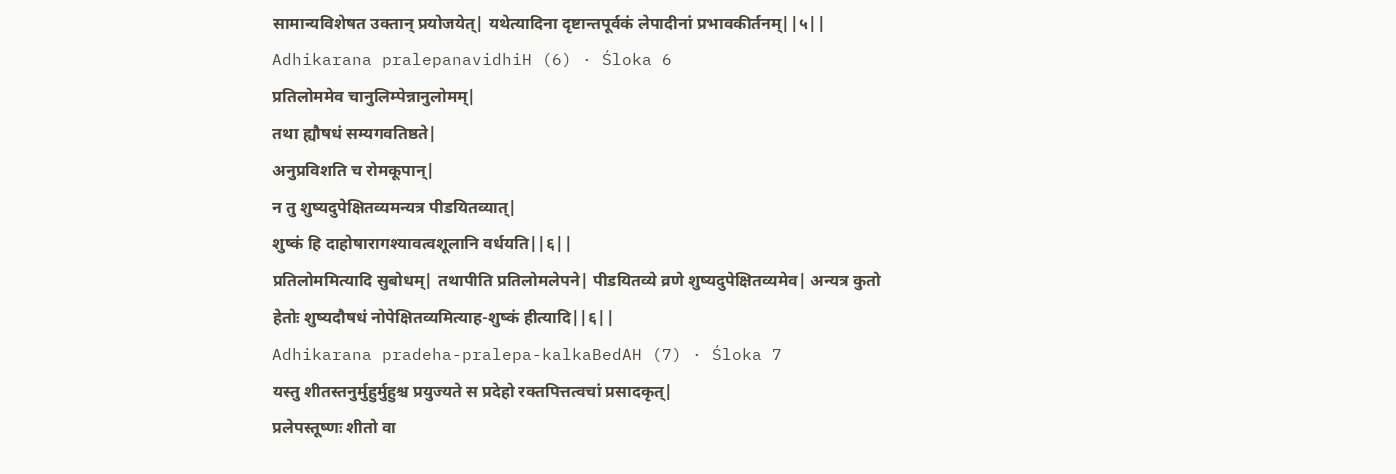सामान्यविशेषत उक्तान् प्रयोजयेत्| यथेत्यादिना दृष्टान्तपूर्वकं लेपादीनां प्रभावकीर्तनम्||५||
Adhikarana pralepanavidhiH (6) · Śloka 6
प्रतिलोममेव चानुलिम्पेन्नानुलोमम्|
तथा ह्यौषधं सम्यगवतिष्ठते|
अनुप्रविशति च रोमकूपान्|
न तु शुष्यदुपेक्षितव्यमन्यत्र पीडयितव्यात्|
शुष्कं हि दाहोषारागश्यावत्वशूलानि वर्धयति||६||
प्रतिलोममित्यादि सुबोधम्| तथापीति प्रतिलोमलेपने| पीडयितव्ये व्रणे शुष्यदुपेक्षितव्यमेव| अन्यत्र कुतो हेतोः शुष्यदौषधं नोपेक्षितव्यमित्याह-शुष्कं हीत्यादि||६||
Adhikarana pradeha-pralepa-kalkaBedAH (7) · Śloka 7
यस्तु शीतस्तनुर्मुहुर्मुहुश्च प्रयुज्यते स प्रदेहो रक्तपित्तत्वचां प्रसादकृत्|
प्रलेपस्तूष्णः शीतो वा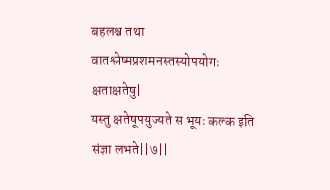बहलश्च तथा वातश्लेष्मप्रशमनस्तस्योपयोगः क्षताक्षतेषु|
यस्तु क्षतेषूपयुज्यते स भूयः कल्क इति संज्ञा लभते||७||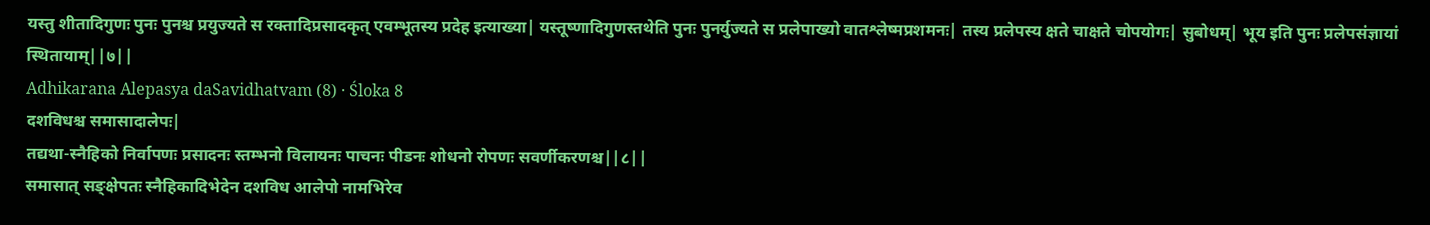यस्तु शीतादिगुणः पुनः पुनश्च प्रयुज्यते स रक्तादिप्रसादकृत् एवम्भूतस्य प्रदेह इत्याख्या| यस्तूष्णादिगुणस्तथेति पुनः पुनर्युज्यते स प्रलेपाख्यो वातश्लेष्मप्रशमनः| तस्य प्रलेपस्य क्षते चाक्षते चोपयोगः| सुबोधम्| भूय इति पुनः प्रलेपसंज्ञायां स्थितायाम्||७||
Adhikarana Alepasya daSavidhatvam (8) · Śloka 8
दशविधश्च समासादालेपः|
तद्यथा-स्नैहिको निर्वापणः प्रसादनः स्तम्भनो विलायनः पाचनः पीडनः शोधनो रोपणः सवर्णीकरणश्च||८||
समासात् सङ्क्षेपतः स्नैहिकादिभेदेन दशविध आलेपो नामभिरेव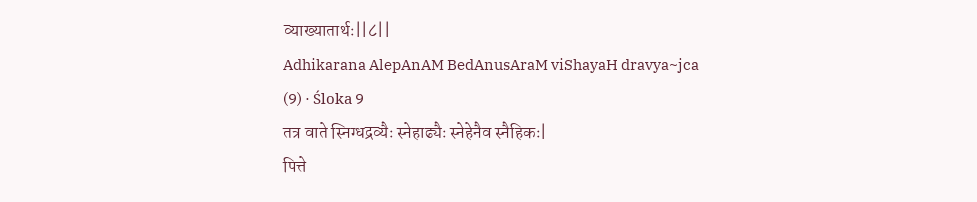व्याख्यातार्थः||८||
Adhikarana AlepAnAM BedAnusAraM viShayaH dravya~jca (9) · Śloka 9
तत्र वाते स्निग्धद्रव्यैः स्नेहाढ्यैः स्नेहेनैव स्नैहिकः|
पित्ते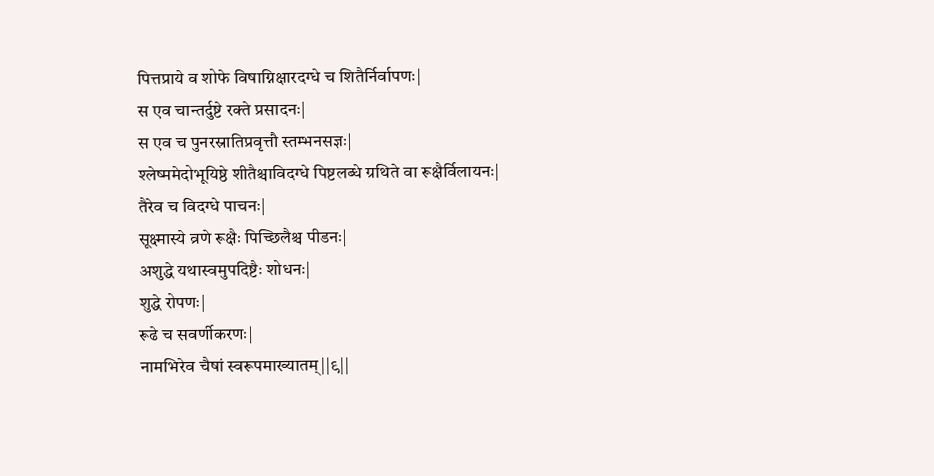पित्तप्राये व शोफे विषाग्निक्षारदग्धे च शितैर्निर्वापणः|
स एव चान्तर्दुष्टे रक्ते प्रसादनः|
स एव च पुनरस्रातिप्रवृत्तौ स्तम्भनसज्ञः|
श्लेष्ममेदोभूयिष्ठे शीतैश्चाविदग्धे पिष्टलब्धे ग्रथिते वा रूक्षैर्विलायनः|
तैरेव च विदग्धे पाचनः|
सूक्ष्मास्ये व्रणे रूक्षैः पिच्छिलैश्च पीडनः|
अशुद्धे यथास्वमुपदिष्टैः शोधनः|
शुद्धे रोपणः|
रूढे च सवर्णीकरणः|
नामभिरेव चैषां स्वरूपमाख्यातम्||९||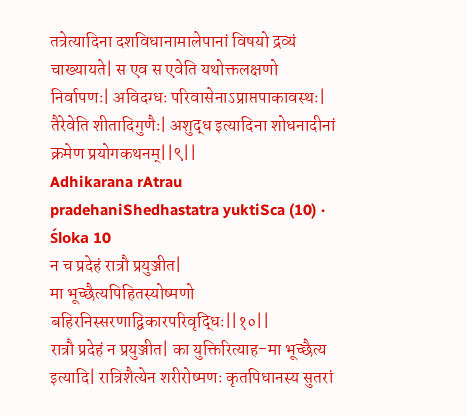तत्रेत्यादिना दशविधानामालेपानां विषयो द्रव्यं चाख्यायते| स एव स एवेति यथोक्तलक्षणो निर्वापणः| अविदग्धः परिवासेनाऽप्राप्तपाकावस्थः| तैरेवेति शीतादिगुणैः| अशुद्ध इत्यादिना शोधनादीनां क्रमेण प्रयोगकथनम्||९||
Adhikarana rAtrau pradehaniShedhastatra yuktiSca (10) · Śloka 10
न च प्रदेहं रात्रौ प्रयुञ्जीत|
मा भूच्छैत्यपिहितस्योष्मणो बहिरनिस्सरणाद्विकारपरिवृद्धिः||१०||
रात्रौ प्रदेहं न प्रयुञ्जीत| का युक्तिरित्याह-मा भूच्छैत्य इत्यादि| रात्रिशैत्येन शरीरोष्मणः कृतपिधानस्य सुतरां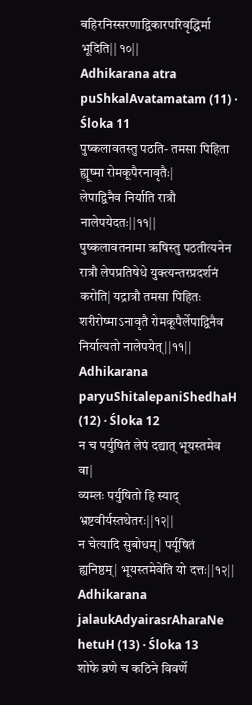बहिरनिस्सरणाद्विकारपरिवृद्धिर्मा भूदिति|| १०||
Adhikarana atra puShkalAvatamatam (11) · Śloka 11
पुष्कलावतस्तु पठति- तमसा पिहिता ह्यूष्मा रोमकूपैरनावृतैः|
लेपाद्विनैव निर्याति रात्रौ नालेपयेदतः||११||
पुष्कलावतनामा ऋषिस्तु पठतीत्यनेन रात्रौ लेपप्रतिषेधे युक्त्यन्तरप्रदर्शनं करोति| यद्रात्रौ तमसा पिहितः शरीरोष्माऽनावृतै रोमकूपैर्लेपाद्विनैव निर्यात्यतो नालेपयेत्||११||
Adhikarana paryuShitalepaniShedhaH (12) · Śloka 12
न च पर्युषितं लेपं दद्यात् भूयस्तमेव वा|
व्यम्लः पर्युषितो हि स्याद् भ्रष्टवीर्यस्तथेतरः||१२||
न चेत्यादि सुबोधम्| पर्यूषितं ह्यनिष्ठम्| भूयस्तमेवेति यो दत्तः||१२||
Adhikarana jalaukAdyairasrAharaNe hetuH (13) · Śloka 13
शोफे व्रणे च कठिने विवर्णे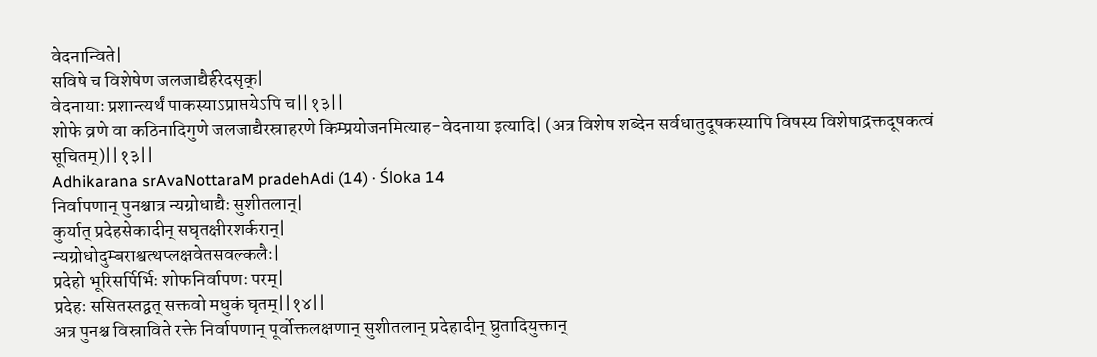वेदनान्विते|
सविषे च विशेषेण जलजाद्यैर्हरेदसृक्|
वेदनायाः प्रशान्त्यर्थं पाकस्याऽप्राप्तयेऽपि च||१३||
शोफे व्रणे वा कठिनादिगुणे जलजाद्यैरस्राहरणे किम्प्रयोजनमित्याह-वेदनाया इत्यादि| (अत्र विशेष शब्देन सर्वधातुदूषकस्यापि विषस्य विशेषाद्रक्तदूषकत्वं सूचितम्)||१३||
Adhikarana srAvaNottaraM pradehAdi (14) · Śloka 14
निर्वापणान् पुनश्चात्र न्यग्रोधाद्यैः सुशीतलान्|
कुर्यात् प्रदेहसेकादीन् सघृतक्षीरशर्करान्|
न्यग्रोधोदुम्बराश्वत्थप्लक्षवेतसवल्कलैः|
प्रदेहो भूरिसर्पिर्भिः शोफनिर्वापणः परम्|
प्रदेहः ससितस्तद्वत् सक्तवो मधुकं घृतम्||१४||
अत्र पुनश्च विस्राविते रक्ते निर्वापणान् पूर्वोक्तलक्षणान् सुशीतलान् प्रदेहादीन् घ्रुतादियुक्तान्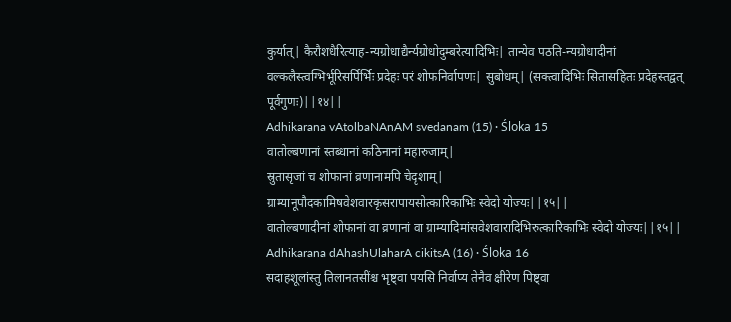कुर्यात्| कैरौशधैरित्याह-न्यग्रोधाद्यैर्न्यग्रोधोदुम्बरेत्यादिभिः| तान्येव पठति-न्यग्रोधादीनां वल्कलैस्त्वग्भिर्भूरिसर्पिर्भिः प्रदेहः परं शोफनिर्वापणः| सुबोधम्| (सक्त्वादिभिः सितासहितः प्रदेहस्तद्वत् पूर्वगुणः)||१४||
Adhikarana vAtolbaNAnAM svedanam (15) · Śloka 15
वातोल्बणानां स्तब्धानां कठिनानां महारुजाम्|
स्रुतासृजां च शोफानां व्रणानामपि चेदृशाम्|
ग्राम्यानूपौदकामिषवेशवारकृसरापायसोत्कारिकाभिः स्वेदो योज्यः||१५||
वातोल्बणादीनां शोफानां वा व्रणानां वा ग्राम्यादिमांसवेशवारादिभिरुत्कारिकाभिः स्वेदो योज्यः||१५||
Adhikarana dAhashUlaharA cikitsA (16) · Śloka 16
सदाहशूलांस्तु तिलानतसींश्च भृष्ट्वा पयसि निर्वाप्य तेनैव क्षीरेण पिष्ट्वा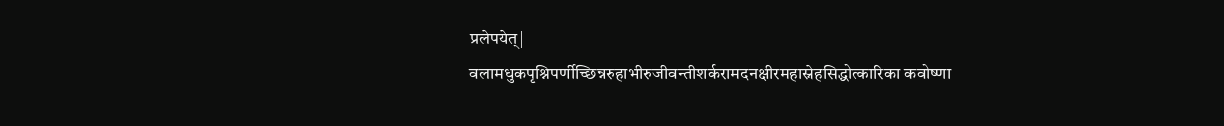प्रलेपयेत्|
वलामधुकपृश्निपर्णीच्छिन्नरुहाभीरुजीवन्तीशर्करामदनक्षीरमहास्नेहसिद्धोत्कारिका कवोष्णा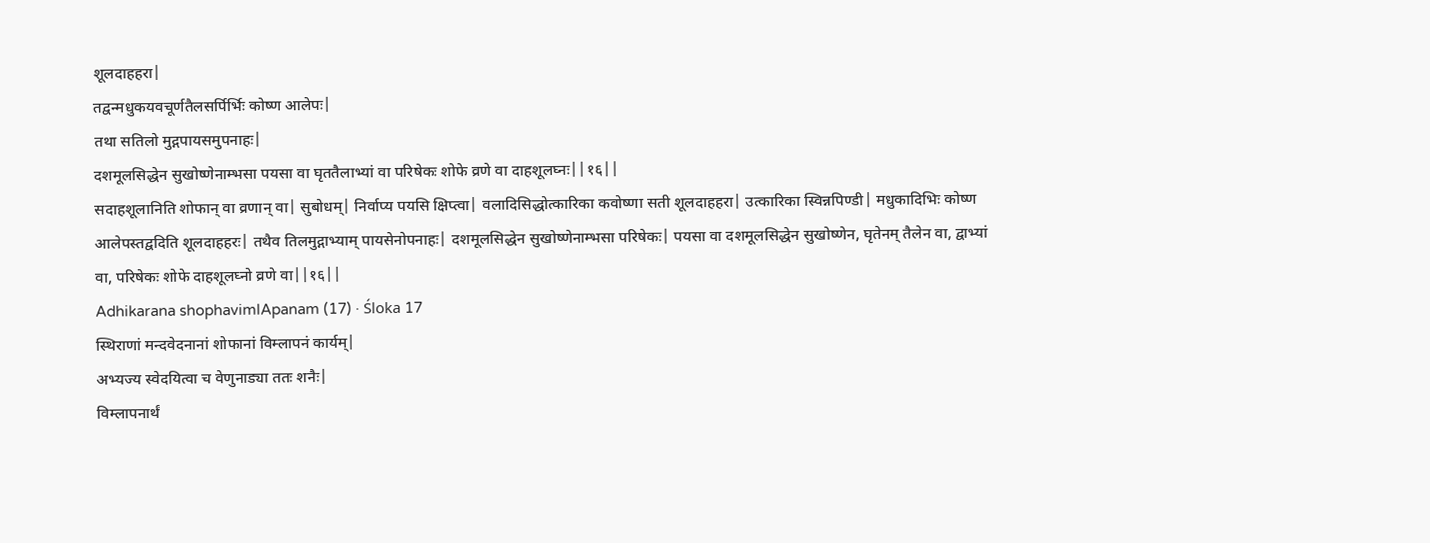शूलदाहहरा|
तद्वन्मधुकयवचूर्णतैलसर्पिर्भिः कोष्ण आलेपः|
तथा सतिलो मुद्गपायसमुपनाहः|
दशमूलसिद्धेन सुखोष्णेनाम्भसा पयसा वा घृततैलाभ्यां वा परिषेकः शोफे व्रणे वा दाहशूलघ्नः||१६||
सदाहशूलानिति शोफान् वा व्रणान् वा| सुबोधम्| निर्वाप्य पयसि क्षिप्त्वा| वलादिसिद्धोत्कारिका कवोष्णा सती शूलदाहहरा| उत्कारिका स्विन्नपिण्डी| मधुकादिभिः कोष्ण आलेपस्तद्वदिति शूलदाहहरः| तथैव तिलमुद्गाभ्याम् पायसेनोपनाहः| दशमूलसिद्धेन सुखोष्णेनाम्भसा परिषेकः| पयसा वा दशमूलसिद्धेन सुखोष्णेन, घृतेनम् तैलेन वा, द्वाभ्यां वा, परिषेकः शोफे दाहशूलघ्नो व्रणे वा||१६||
Adhikarana shophavimlApanam (17) · Śloka 17
स्थिराणां मन्दवेदनानां शोफानां विम्लापनं कार्यम्|
अभ्यज्य स्वेदयित्वा च वेणुनाड्या ततः शनैः|
विम्लापनार्थं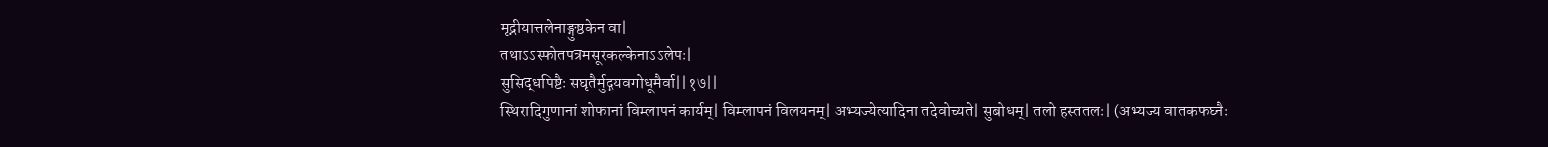मृद्नीयात्तलेनाङ्गुष्ठकेन वा|
तथाऽऽस्फोतपत्रमसूरकल्केनाऽऽलेपः|
सुसिद्धपिष्टैः सघृतैर्मुद्गयवगोधूमैर्वा||१७||
स्थिरादिगुणानां शोफानां विम्लापनं कार्यम्| विम्लापनं विलयनम्| अभ्यज्येत्यादिना तदेवोच्यते| सुबोधम्| तलो हस्ततलः| (अभ्यज्य वातकफघ्नैः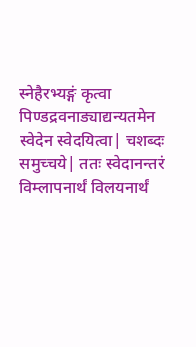स्नेहैरभ्यङ्गं कृत्वा पिण्डद्रवनाड्याद्यन्यतमेन स्वेदेन स्वेदयित्वा| चशब्दः समुच्चये| ततः स्वेदानन्तरं विम्लापनार्थं विलयनार्थं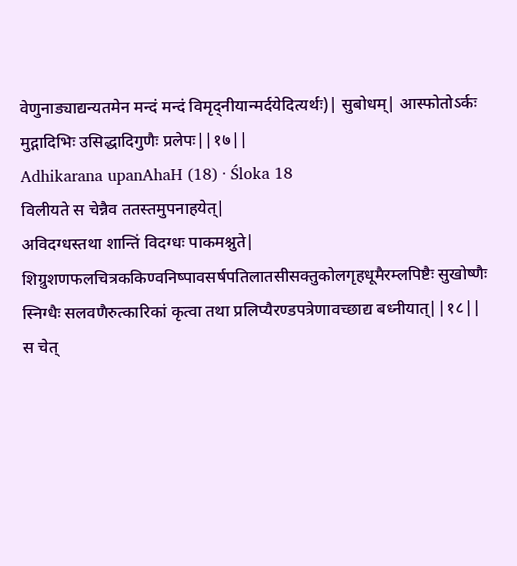वेणुनाड्याद्यन्यतमेन मन्दं मन्दं विमृद्नीयान्मर्दयेदित्यर्थः)| सुबोधम्| आस्फोतोऽर्कः मुद्गादिभिः उसिद्धादिगुणैः प्रलेपः||१७||
Adhikarana upanAhaH (18) · Śloka 18
विलीयते स चेन्नैव ततस्तमुपनाहयेत्|
अविदग्धस्तथा शान्तिं विदग्धः पाकमश्नुते|
शिग्रुशणफलचित्रककिण्वनिष्पावसर्षपतिलातसीसक्तुकोलगृहधूमैरम्लपिष्टैः सुखोष्णैः स्निग्धैः सलवणैरुत्कारिकां कृत्वा तथा प्रलिप्यैरण्डपत्रेणावच्छाद्य बध्नीयात्||१८||
स चेत्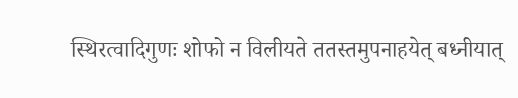स्थिरत्वादिगुणः शोफो न विलीयते ततस्तमुपनाहयेत् बध्नीयात्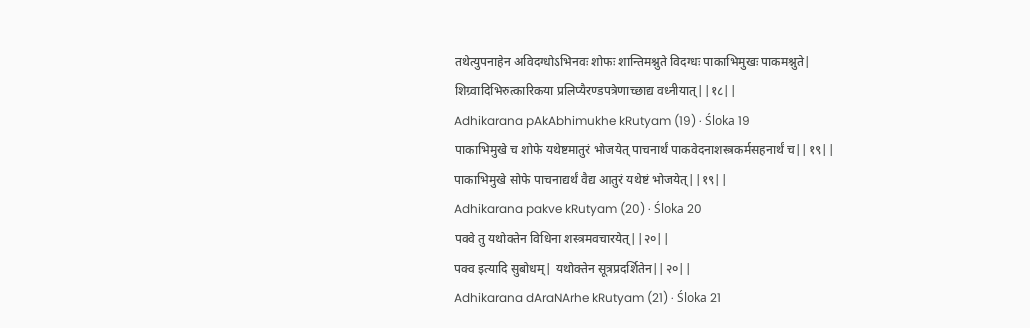तथेत्युपनाहेन अविदग्धोऽभिनवः शोफः शान्तिमश्नुते विदग्धः पाकाभिमुखः पाकमश्नुते| शिग्र्वादिभिरुत्कारिकया प्रलिप्यैरण्डपत्रेणाच्छाद्य वध्नीयात्||१८||
Adhikarana pAkAbhimukhe kRutyam (19) · Śloka 19
पाकाभिमुखे च शोफे यथेष्टमातुरं भोजयेत् पाचनार्थं पाकवेदनाशस्त्रकर्मसहनार्थं च||१९||
पाकाभिमुखे सोफे पाचनाद्यर्थं वैद्य आतुरं यथेष्टं भोजयेत्||१९||
Adhikarana pakve kRutyam (20) · Śloka 20
पक्वे तु यथोक्तेन विधिना शस्त्रमवचारयेत्||२०||
पक्व इत्यादि सुबोधम्| यथोक्तेन सूत्रप्रदर्शितेन||२०||
Adhikarana dAraNArhe kRutyam (21) · Śloka 21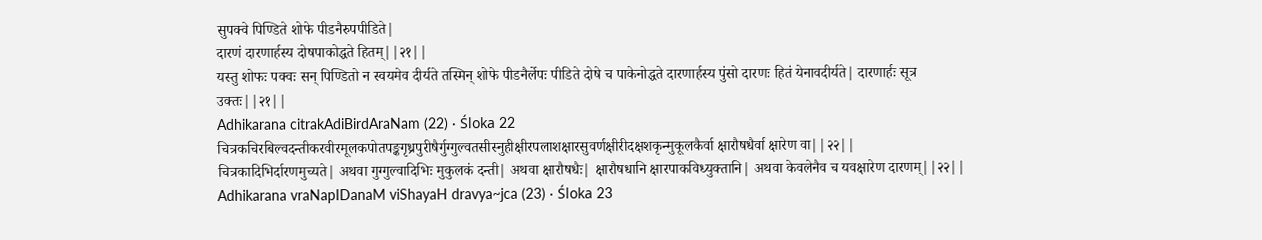सुपक्वे पिण्डिते शोफे पीडनैरुपपीडिते|
दारणं दारणार्हस्य दोषपाकोद्धते हितम्||२१||
यस्तु शोफः पक्वः सन् पिण्डितो न स्वयमेव दीर्यते तस्मिन् शोफे पीडनैर्लेपः पीडिते दोषे च पाकेनोद्धते दारणार्हस्य पुंसो दारणः हितं येनावदीर्यते| दारणार्हः सूत्र उक्तः||२१||
Adhikarana citrakAdiBirdAraNam (22) · Śloka 22
चित्रकचिरबिल्वदन्तीकरवीरमूलकपोतपङ्कगृध्रपुरीषैर्गुग्गुल्वतसीस्नुहीक्षीरपलाशक्षारसुवर्णक्षीरीदक्षशकृन्मुकूलकैर्वा क्षारौषधैर्वा क्षारेण वा||२२||
चित्रकादिभिर्दारणमुच्यते| अथवा गुग्गुल्वादिभिः मुकुलकं दन्ती| अथवा क्षारौषधैः| क्षारौषधानि क्षारपाकविध्युक्तानि| अथवा केवलेनैव च यवक्षारेण दारणम्||२२||
Adhikarana vraNapIDanaM viShayaH dravya~jca (23) · Śloka 23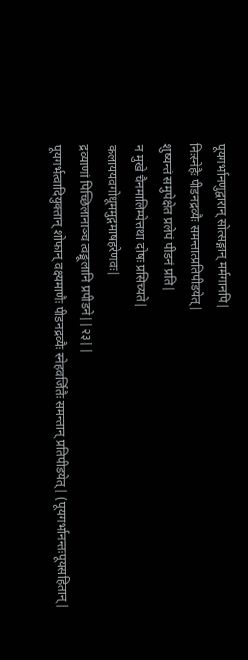पूयगर्भानणुद्वारान् सोत्सङ्गान् मर्मगानपि|
निःस्नेहैः पीडनद्रव्यैः समन्तात्प्रतिपीडयेत्|
शुष्यन्तं समुपेक्षेत प्रलेपं पीडनं प्रति|
न मुखे चैनमालिम्पेत्तथा दोषः प्रसिच्यते|
कलाययवगोधूममुद्गमाषहरेणवः|
द्रव्याणां पिच्छिलानाञ्च त्वङ्मूलानि प्रपीडने||२३||
पूयगर्भत्वादियुक्तान् शोफान् वक्ष्यमाणैः पीडनद्रव्यैः स्नेहवर्जितैः समन्तान् प्रतिपीडयेत्| (पूयगर्भानन्तःपूयसहितान्|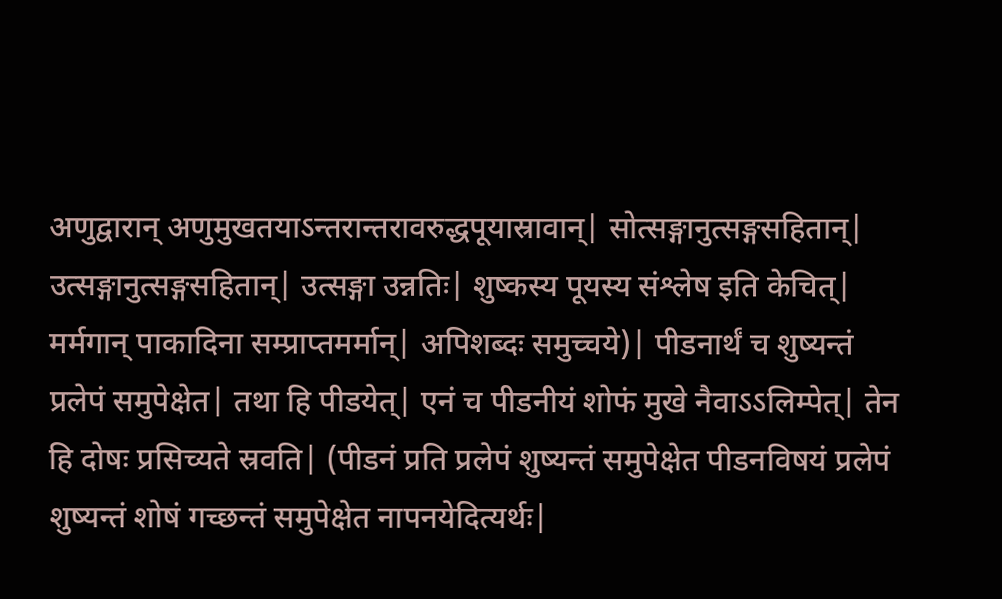अणुद्वारान् अणुमुखतयाऽन्तरान्तरावरुद्धपूयास्रावान्| सोत्सङ्गानुत्सङ्गसहितान्| उत्सङ्गानुत्सङ्गसहितान्| उत्सङ्गा उन्नतिः| शुष्कस्य पूयस्य संश्लेष इति केचित्| मर्मगान् पाकादिना सम्प्राप्तमर्मान्| अपिशब्दः समुच्चये)| पीडनार्थं च शुष्यन्तं प्रलेपं समुपेक्षेत| तथा हि पीडयेत्| एनं च पीडनीयं शोफं मुखे नैवाऽऽलिम्पेत्| तेन हि दोषः प्रसिच्यते स्रवति| (पीडनं प्रति प्रलेपं शुष्यन्तं समुपेक्षेत पीडनविषयं प्रलेपं शुष्यन्तं शोषं गच्छन्तं समुपेक्षेत नापनयेदित्यर्थः|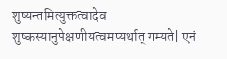शुष्यन्तमित्युक्तत्वादेव शुष्कस्यानुपेक्षणीयत्वमप्यर्थात् गम्यते| एनं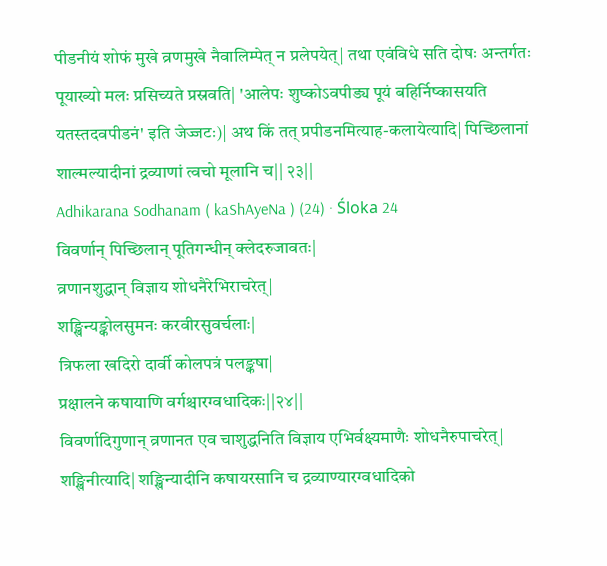पीडनीयं शोफं मुखे व्रणमुखे नैवालिम्पेत् न प्रलेपयेत्| तथा एवंविधे सति दोषः अन्तर्गतः पूयाख्यो मलः प्रसिच्यते प्रस्रवति| 'आलेपः शुष्कोऽवपीड्य पूयं बहिर्निष्कासयति यतस्तदवपीडनं' इति जेज्जटः)| अथ किं तत् प्रपीडनमित्याह-कलायेत्यादि| पिच्छिलानां शाल्मल्यादीनां द्रव्याणां त्वचो मूलानि च|| २३||
Adhikarana Sodhanam ( kaShAyeNa ) (24) · Śloka 24
विवर्णान् पिच्छिलान् पूतिगन्धीन् क्लेदरुजावतः|
व्रणानशुद्धान् विज्ञाय शोधनैरेभिराचरेत्|
शङ्खिन्यङ्कोलसुमनः करवीरसुवर्चलाः|
त्रिफला खदिरो दार्वी कोलपत्रं पलङ्कषा|
प्रक्षालने कषायाणि वर्गश्चारग्वधादिकः||२४||
विवर्णादिगुणान् व्रणानत एव चाशुद्धनिति विज्ञाय एभिर्वक्ष्यमाणैः शोधनैरुपाचरेत्| शङ्खिनीत्यादि| शङ्खिन्यादीनि कषायरसानि च द्रव्याण्यारग्वधादिको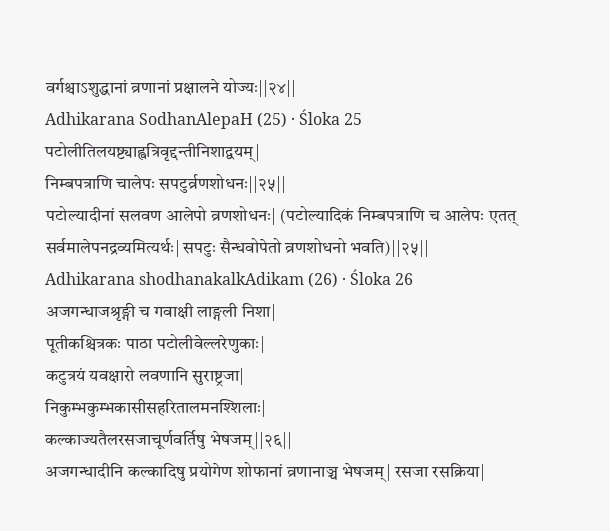वर्गश्चाऽशुद्धानां व्रणानां प्रक्षालने योज्यः||२४||
Adhikarana SodhanAlepaH (25) · Śloka 25
पटोलीतिलयष्ट्याह्वत्रिवृद्दन्तीनिशाद्वयम्|
निम्बपत्राणि चालेपः सपटुर्व्रणशोधनः||२५||
पटोल्यादीनां सलवण आलेपो व्रणशोधनः| (पटोल्यादिकं निम्बपत्राणि च आलेपः एतत् सर्वमालेपनद्रव्यमित्यर्थः| सपटुः सैन्धवोपेतो व्रणशोधनो भवति)||२५||
Adhikarana shodhanakalkAdikam (26) · Śloka 26
अजगन्धाजश्रृङ्गी च गवाक्षी लाङ्गली निशा|
पूतीकश्चित्रकः पाठा पटोलीवेल्लरेणुकाः|
कटुत्रयं यवक्षारो लवणानि सुराष्ट्रजा|
निकुम्भकुम्भकासीसहरितालमनश्शिलाः|
कल्काज्यतैलरसजाचूर्णवर्तिषु भेषजम्||२६||
अजगन्धादीनि कल्कादिषु प्रयोगेण शोफानां व्रणानाञ्च भेषजम्| रसजा रसक्रिया|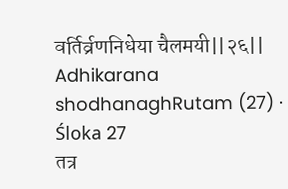वर्तिर्व्रणनिधेया चैलमयी||२६||
Adhikarana shodhanaghRutam (27) · Śloka 27
तत्र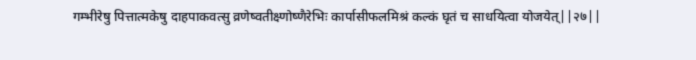गम्भीरेषु पित्तात्मकेषु दाहपाकवत्सु व्रणेष्वतीक्ष्णोष्णैरेभिः कार्पासीफलमिश्रं कल्कं घृतं च साधयित्वा योजयेत्||२७||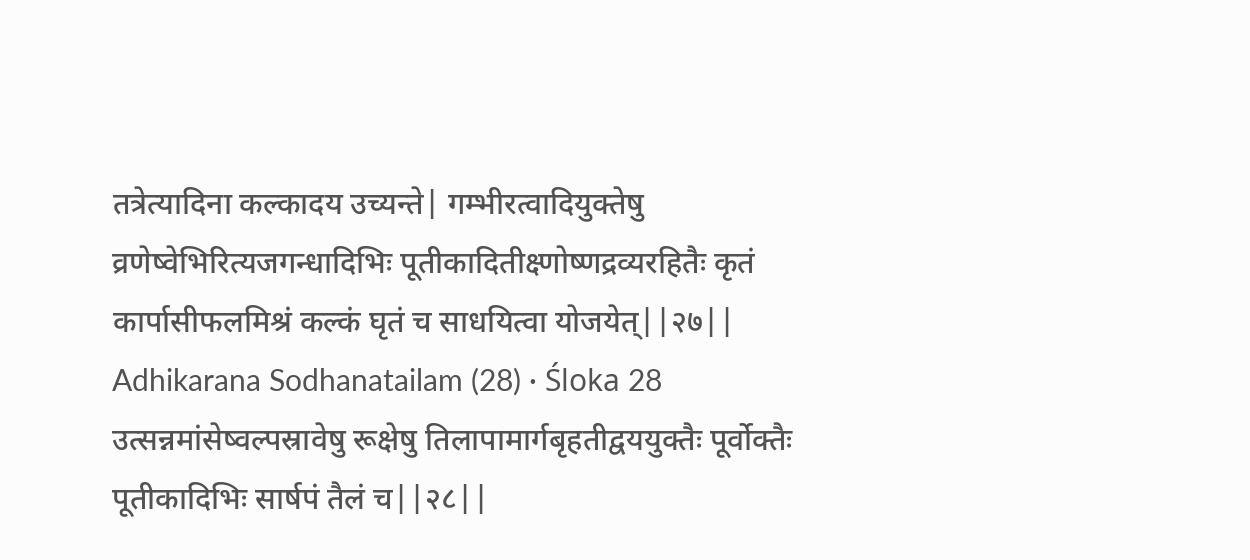तत्रेत्यादिना कल्कादय उच्यन्ते| गम्भीरत्वादियुक्तेषु व्रणेष्वेभिरित्यजगन्धादिभिः पूतीकादितीक्ष्णोष्णद्रव्यरहितैः कृतं कार्पासीफलमिश्रं कल्कं घृतं च साधयित्वा योजयेत्||२७||
Adhikarana Sodhanatailam (28) · Śloka 28
उत्सन्नमांसेष्वल्पस्रावेषु रूक्षेषु तिलापामार्गबृहतीद्वययुक्तैः पूर्वोक्तैः पूतीकादिभिः सार्षपं तैलं च||२८||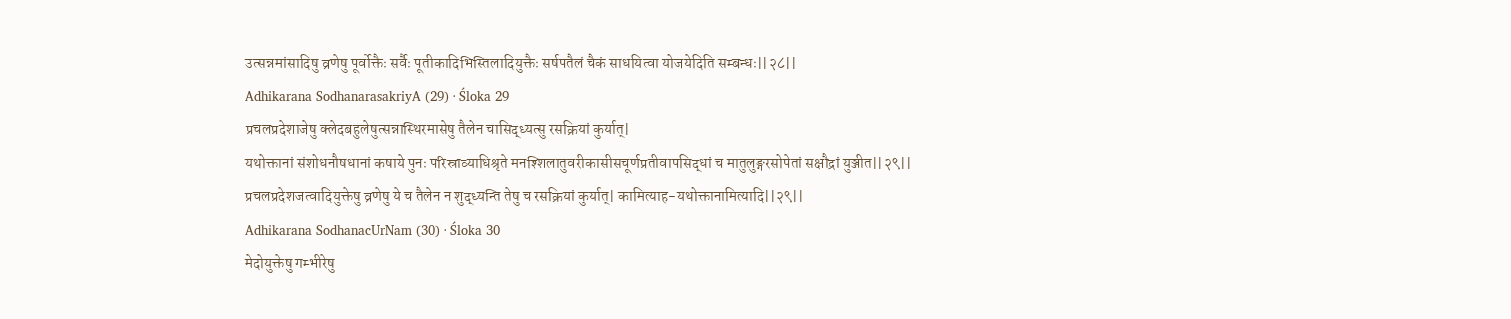उत्सन्नमांसादिषु व्रणेषु पूर्वोक्तैः सर्वैः पूतीकादिभिस्तिलादियुक्तैः सर्षपतैलं चैकं साधयित्वा योजयेदिति सम्बन्धः||२८||
Adhikarana SodhanarasakriyA (29) · Śloka 29
प्रचलप्रदेशाजेषु क्लेदबहुलेषुत्सन्नास्थिरमासेषु तैलेन चासिद्ध्यत्सु रसक्रियां कुर्यात्|
यथोक्तानां संशोधनौषधानां कषाये पुनः परिस्राव्याधिश्रृते मनश्शिलातुवरीकासीसचूर्णप्रतीवापसिद्धां च मातुलुङ्गरसोपेतां सक्षौद्रां युञ्जीत||२९||
प्रचलप्रदेशजत्वादियुक्तेषु व्रणेषु ये च तैलेन न शुद्ध्यन्ति तेषु च रसक्रियां कुर्यात्| कामित्याह-यथोक्तानामित्यादि||२९||
Adhikarana SodhanacUrNam (30) · Śloka 30
मेदोयुक्तेषु गम्भीरेषु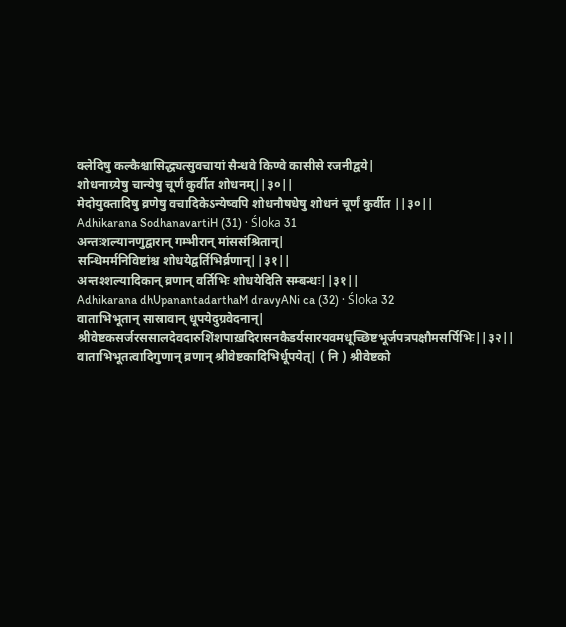क्लेदिषु कल्कैश्चासिद्ध्यत्सुवचायां सैन्धवे किण्वे कासीसे रजनीद्वये|
शोधनाग्र्येषु चान्येषु चूर्णं कुर्वीत शोधनम्||३०||
मेदोयुक्तादिषु व्रणेषु वचादिकेऽन्येष्वपि शोधनौषधेषु शोधनं चूर्णं कुर्वीत ||३०||
Adhikarana SodhanavartiH (31) · Śloka 31
अन्तःशल्यानणुद्वारान् गम्भीरान् मांससंश्रितान्|
सन्धिमर्मनिविष्टांश्च शोधयेद्वर्तिभिर्व्रणान्||३१||
अन्तश्शल्यादिकान् व्रणान् वर्तिभिः शोधयेदिति सम्बन्धः||३१||
Adhikarana dhUpanantadarthaM dravyANi ca (32) · Śloka 32
वाताभिभूतान् सास्रावान् धूपयेदुग्रवेदनान्|
श्रीवेष्टकसर्जरससालदेवदारुशिंशपाख़दिरासनकैडर्यसारयवमधूच्छिष्टभूर्जपत्रपक्षौमसर्पिभिः||३२||
वाताभिभूतत्वादिगुणान् व्रणान् श्रीवेष्टकादिभिर्धूपयेत्| ( नि ) श्रीवेष्टको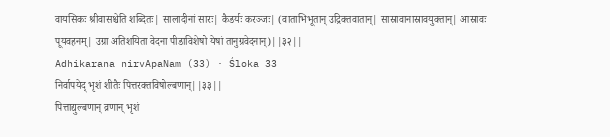वायसिकः श्रीवासश्चेति शब्दितः| सालादीनां सारः| कैडर्यः करञ्जः| (वाताभिभूतान् उद्रिक्तवातान्| सास्रावानास्रावयुक्तान्| आस्रावः पूयवहनम्| उग्रा अतिशयिता वेदना पीडाविशेषो येषां तानुग्रवेदनान्)||३२||
Adhikarana nirvApaNam (33) · Śloka 33
निर्वापयेद् भृशं शीतैः पित्तरक्तविषोल्बणान्||३३||
पित्ताद्युल्बणान् व्रणान् भृशं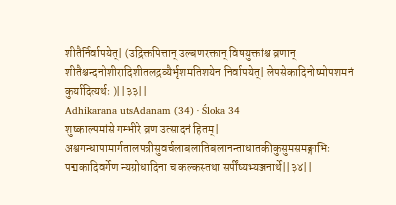शीतैर्निर्वापयेत्| (उद्रिक्तपित्तान् उल्बणरक्तान् विषयुक्तांश्च व्रणान् शीतैश्चन्दनोशीरादिशीतलद्रव्यैर्भृशमतिशयेन निर्वापयेत्| लेपसेकादिनोष्मोपशमनं कुर्यादित्यर्थः )||३३||
Adhikarana utsAdanam (34) · Śloka 34
शुष्काल्पमांसे गम्भीरे व्रण उत्सादनं हितम्|
अश्वगन्धापामार्गतालपत्रीसुवर्चलाबलातिबलानन्ताधातकीकुसुमसमङ्गाभिः पद्मकादिवर्गेण न्यग्रोधादिना च कल्कस्तथा सर्पींष्यभ्यञ्जनार्थे||३४||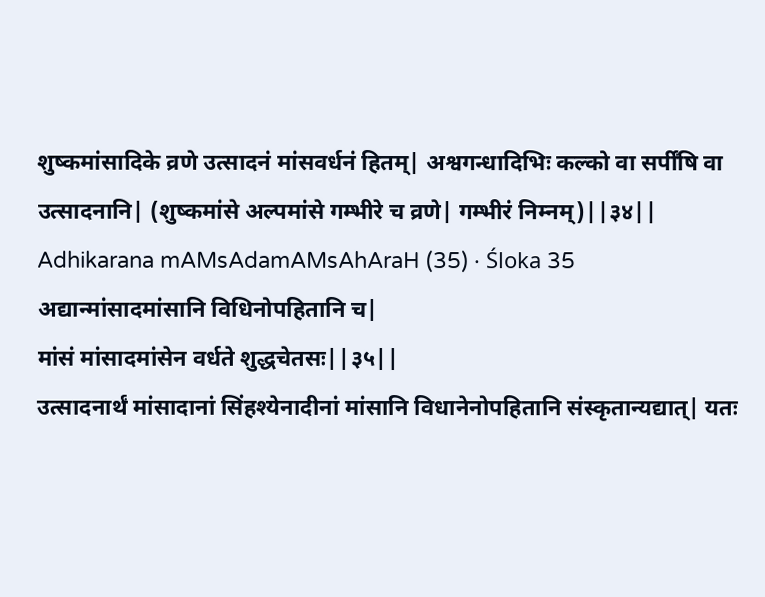शुष्कमांसादिके व्रणे उत्सादनं मांसवर्धनं हितम्| अश्वगन्धादिभिः कल्को वा सर्पींषि वा उत्सादनानि| (शुष्कमांसे अल्पमांसे गम्भीरे च व्रणे| गम्भीरं निम्नम्)||३४||
Adhikarana mAMsAdamAMsAhAraH (35) · Śloka 35
अद्यान्मांसादमांसानि विधिनोपहितानि च|
मांसं मांसादमांसेन वर्धते शुद्धचेतसः||३५||
उत्सादनार्थं मांसादानां सिंहश्येनादीनां मांसानि विधानेनोपहितानि संस्कृतान्यद्यात्| यतः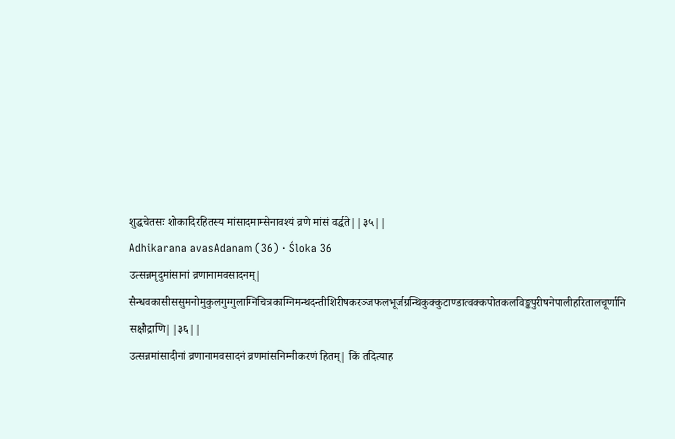शुद्धचेतसः शोकादिरहितस्य मांसादमाम्सेनावश्यं व्रणे मांसं वर्द्धते||३५||
Adhikarana avasAdanam (36) · Śloka 36
उत्सन्नमृदुमांसानां व्रणानामवसादनम्|
सैन्धवकासीससुमनोमुकुलगुग्गुलाग्निचित्रकाग्निमन्थदन्तीशिरीषकरञ्जफलभूर्जग्रन्थिकुक्कुटाण्डात्वक्कपोतकलविङ्कपुरीषनेपालीहरितालचूर्णानि सक्षौद्राणि||३६||
उत्सन्नमांसादीनां व्रणानामवसादनं व्रणमांसनिम्नीकरणं हितम्| किं तदित्याह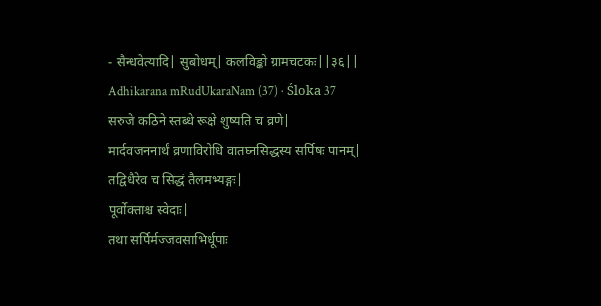- सैन्धवेत्यादि| सुबोधम्| कलविङ्को ग्रामचटकः||३६||
Adhikarana mRudUkaraNam (37) · Śloka 37
सरुजे कठिने स्तब्धे रूक्षे शुष्यति च व्रणे|
मार्दवजननार्थं व्रणाविरोधि वातघ्नसिद्धस्य सर्पिषः पानम्|
तद्विधैरेव च सिद्धं तैलमभ्यङ्गः|
पूर्वोक्ताश्च स्वेदाः|
तथा सर्पिर्मज्जवसाभिर्धूपाः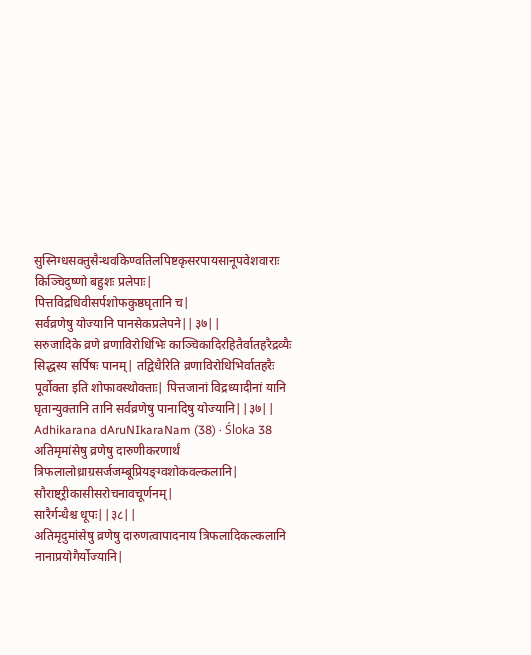सुस्निग्धसक्तुसैन्धवकिण्वतिलपिष्टकृसरपायसानूपवेशवाराः किञ्चिदुष्णो बहुशः प्रलेपाः|
पित्तविद्रधिवीसर्पशोफकुष्ठघृतानि च|
सर्वव्रणेषु योज्यानि पानसेकप्रलेपने||३७||
सरुजादिके व्रणे व्रणाविरोधिभिः काञ्चिकादिरहितैर्वातहरैद्रव्यैः सिद्धस्य सर्पिषः पानम्| तद्विधैरिति व्रणाविरोधिभिर्वातहरैः पूर्वोक्ता इति शोफावस्थोक्ताः| पित्तजानां विद्रध्यादीनां यानि घृतान्युक्तानि तानि सर्वव्रणेषु पानादिषु योज्यानि||३७||
Adhikarana dAruNIkaraNam (38) · Śloka 38
अतिमृमांसेषु व्रणेषु दारुणीकरणार्थं त्रिफलालोध्राग्रसर्जजम्बूप्रियङ्ग्वशोकवल्कलानि|
सौराष्ट्ऱ्रीकासीसरोचनावचूर्णनम्|
सारैर्गन्धैश्च धूपः||३८||
अतिमृदुमांसेषु व्रणेषु दारुणत्वापादनाय त्रिफलादिकल्कलानि नानाप्रयोगैर्योज्यानि|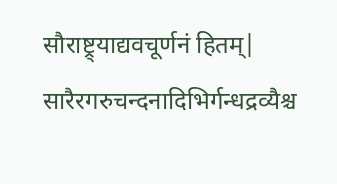सौराष्ट्र्याद्यवचूर्णनं हितम्| सारैरगरुचन्दनादिभिर्गन्धद्रव्यैश्च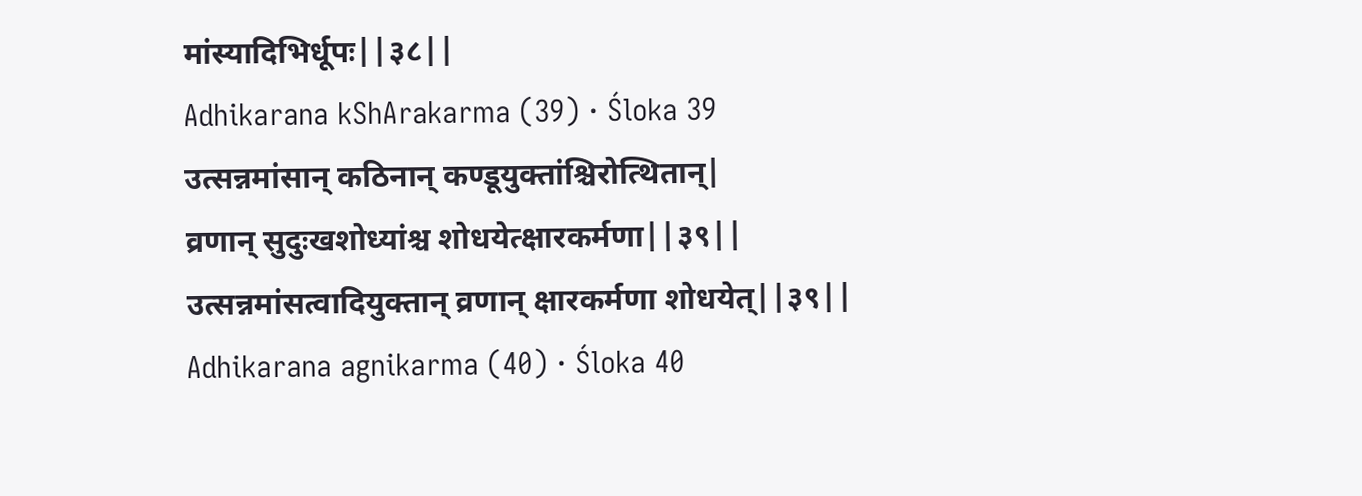मांस्यादिभिर्धूपः||३८||
Adhikarana kShArakarma (39) · Śloka 39
उत्सन्नमांसान् कठिनान् कण्डूयुक्तांश्चिरोत्थितान्|
व्रणान् सुदुःखशोध्यांश्च शोधयेत्क्षारकर्मणा||३९||
उत्सन्नमांसत्वादियुक्तान् व्रणान् क्षारकर्मणा शोधयेत्||३९||
Adhikarana agnikarma (40) · Śloka 40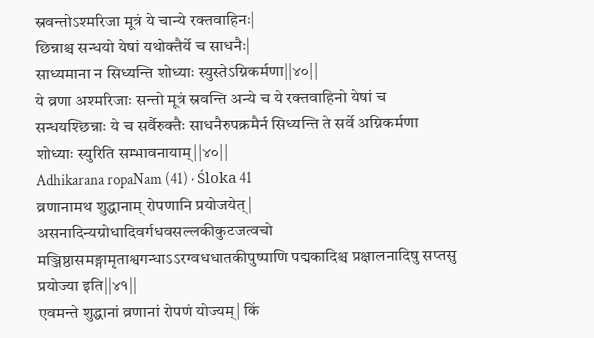स्रवन्तोऽश्मरिजा मूत्रं ये चान्ये रक्तवाहिनः|
छिन्नाश्च सन्धयो येषां यथोक्तैर्ये च साधनैः|
साध्यमाना न सिध्यन्ति शोध्याः स्युस्तेऽग्निकर्मणा||४०||
ये व्रणा अश्मरिजाः सन्तो मूत्रं स्रवन्ति अन्ये च ये रक्तवाहिनो येषां च सन्धयश्छिन्नाः ये च सर्वैरुक्तैः साधनैरुपक्रमैर्न सिध्यन्ति ते सर्वे अग्निकर्मणा शोध्याः स्युरिति सम्भावनायाम्||४०||
Adhikarana ropaNam (41) · Śloka 41
व्रणानामथ शुद्धानाम् रोपणानि प्रयोजयेत्|
असनादिन्यग्रोधादिवर्गधवसल्लकीकुटजत्वचो मञ्जिष्ठासमङ्गामृताश्वगन्धाऽऽरग्वधधातकीपुष्पाणि पद्मकादिश्च प्रक्षालनादिषु सप्तसु प्रयोज्या इति||४१||
एवमन्ते शुद्धानां व्रणानां रोपणं योज्यम्| किं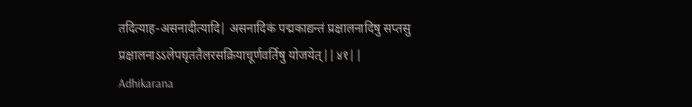तदित्याह-असनादीत्यादि| असनादिकं पद्मकाद्यन्तं प्रक्षालनादिषु सप्तसु प्रक्षालनाऽऽलेपघृततैलरसक्रियाचूर्णवर्तिषु योजयेत्||४१||
Adhikarana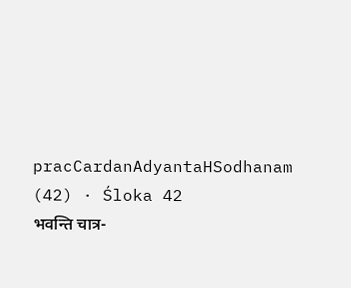pracCardanAdyantaHSodhanam (42) · Śloka 42
भवन्ति चात्र-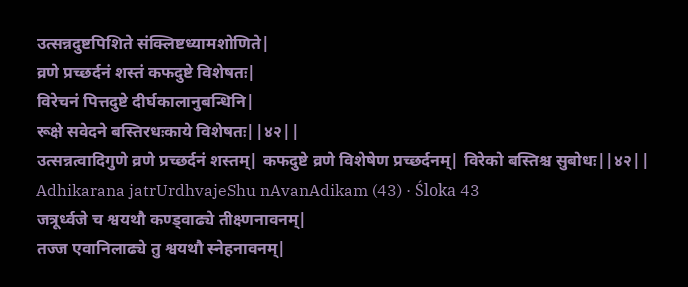उत्सन्नदुष्टपिशिते संक्लिष्टध्यामशोणिते|
व्रणे प्रच्छर्दनं शस्तं कफदुष्टे विशेषतः|
विरेचनं पित्तदुष्टे दीर्घकालानुबन्धिनि|
रूक्षे सवेदने बस्तिरधःकाये विशेषतः||४२||
उत्सन्नत्वादिगुणे व्रणे प्रच्छर्दनं शस्तम्| कफदुष्टे व्रणे विशेषेण प्रच्छर्दनम्| विरेको बस्तिश्च सुबोधः||४२||
Adhikarana jatrUrdhvajeShu nAvanAdikam (43) · Śloka 43
जत्रूर्ध्वजे च श्वयथौ कण्ड्वाढ्ये तीक्ष्णनावनम्|
तज्ज एवानिलाढ्ये तु श्वयथौ स्नेहनावनम्|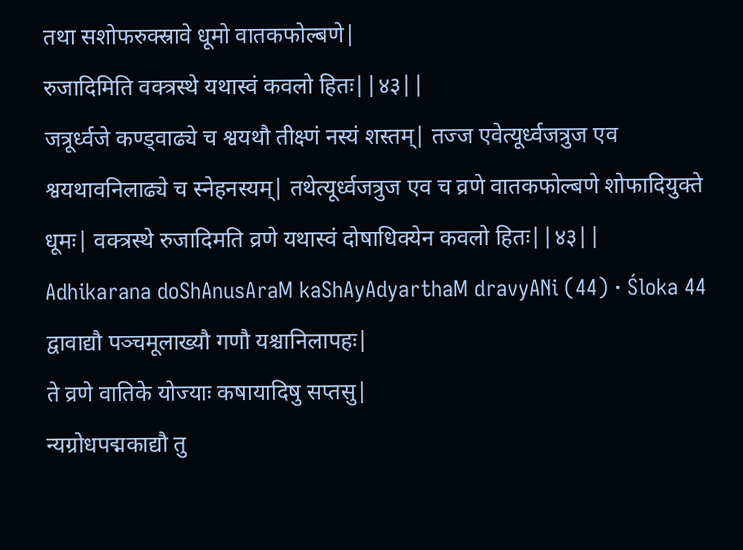तथा सशोफरुक्स्रावे धूमो वातकफोल्बणे|
रुजादिमिति वक्त्रस्थे यथास्वं कवलो हितः||४३||
जत्रूर्ध्वजे कण्ड्वाढ्ये च श्वयथौ तीक्ष्णं नस्यं शस्तम्| तज्ज एवेत्यूर्ध्वजत्रुज एव श्वयथावनिलाढ्ये च स्नेहनस्यम्| तथेत्यूर्ध्वजत्रुज एव च व्रणे वातकफोल्बणे शोफादियुक्ते धूमः| वक्त्रस्थे रुजादिमति व्रणे यथास्वं दोषाधिक्येन कवलो हितः||४३||
Adhikarana doShAnusAraM kaShAyAdyarthaM dravyANi (44) · Śloka 44
द्वावाद्यौ पञ्चमूलाख्यौ गणौ यश्चानिलापहः|
ते व्रणे वातिके योज्याः कषायादिषु सप्तसु|
न्यग्रोधपद्मकाद्यौ तु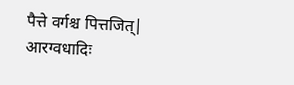पैत्ते वर्गश्च पित्तजित्|
आरग्वधादिः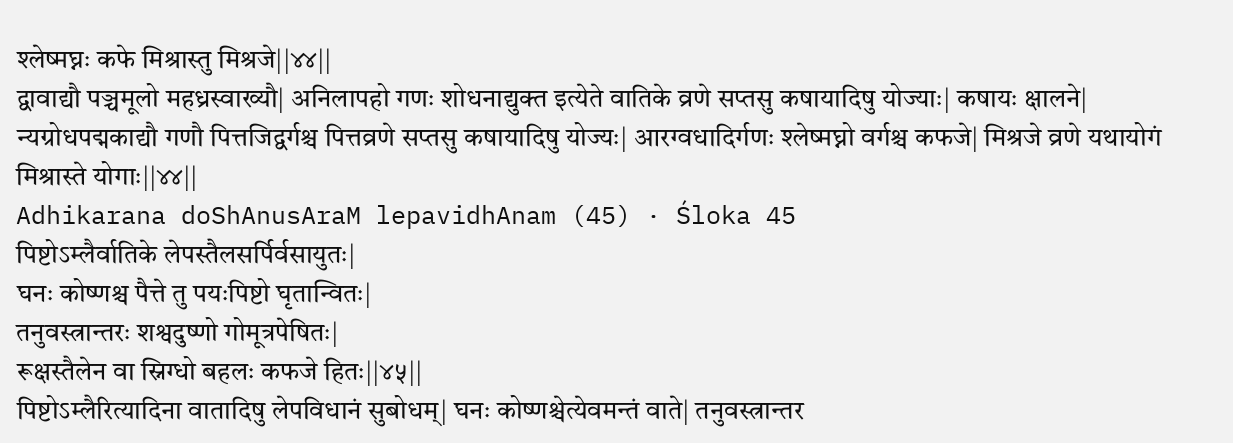श्लेष्मघ्नः कफे मिश्रास्तु मिश्रजे||४४||
द्वावाद्यौ पञ्चमूलो महध्रस्वाख्यौ| अनिलापहो गणः शोधनाद्युक्त इत्येते वातिके व्रणे सप्तसु कषायादिषु योज्याः| कषायः क्षालने| न्यग्रोधपद्मकाद्यौ गणौ पित्तजिद्वर्गश्च पित्तव्रणे सप्तसु कषायादिषु योज्यः| आरग्वधादिर्गणः श्लेष्मघ्नो वर्गश्च कफजे| मिश्रजे व्रणे यथायोगं मिश्रास्ते योगाः||४४||
Adhikarana doShAnusAraM lepavidhAnam (45) · Śloka 45
पिष्टोऽम्लैर्वातिके लेपस्तैलसर्पिर्वसायुतः|
घनः कोष्णश्च पैत्ते तु पयःपिष्टो घृतान्वितः|
तनुवस्त्रान्तरः शश्वदुष्णो गोमूत्रपेषितः|
रूक्षस्तैलेन वा स्निग्धो बहलः कफजे हितः||४५||
पिष्टोऽम्लैरित्यादिना वातादिषु लेपविधानं सुबोधम्| घनः कोष्णश्चेत्येवमन्तं वाते| तनुवस्त्रान्तर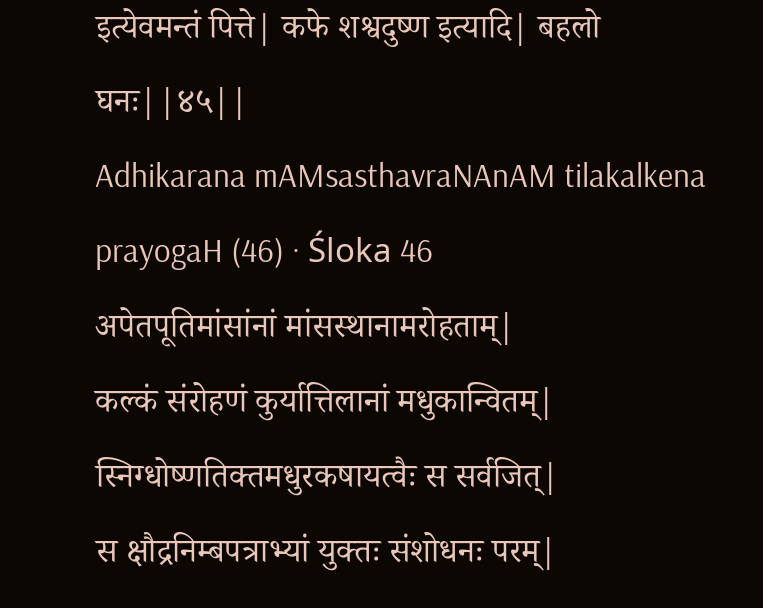इत्येवमन्तं पित्ते| कफे शश्वदुष्ण इत्यादि| बहलो घनः||४५||
Adhikarana mAMsasthavraNAnAM tilakalkena prayogaH (46) · Śloka 46
अपेतपूतिमांसांनां मांसस्थानामरोहताम्|
कल्कं संरोहणं कुर्यात्तिलानां मधुकान्वितम्|
स्निग्धोष्णतिक्तमधुरकषायत्वैः स सर्वजित्|
स क्षौद्रनिम्बपत्राभ्यां युक्तः संशोधनः परम्|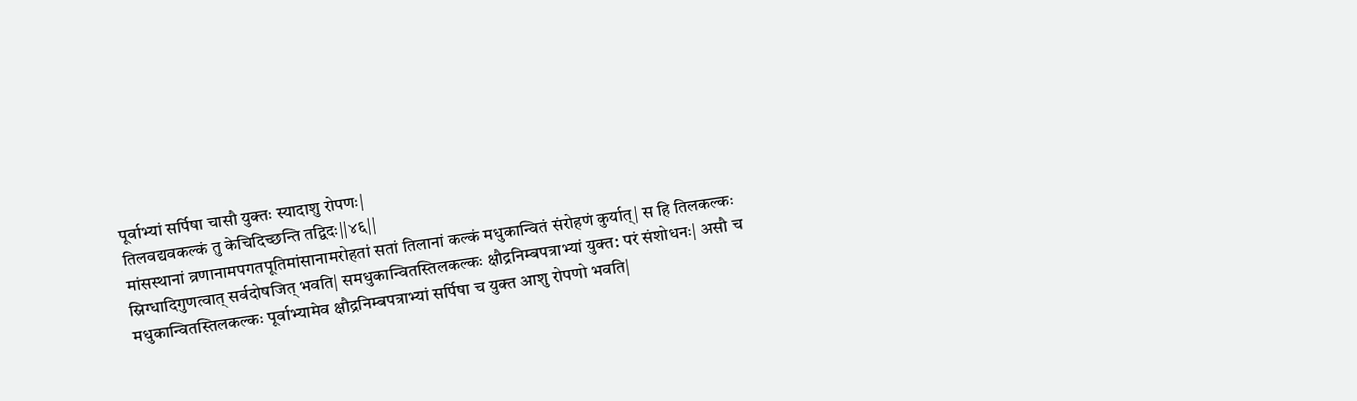पूर्वाभ्यां सर्पिषा चासौ युक्तः स्यादाशु रोपणः|
तिलवद्यवकल्कं तु केचिदिच्छन्ति तद्विदः||४६||
मांसस्थानां व्रणानामपगतपूतिमांसानामरोहतां सतां तिलानां कल्कं मधुकान्वितं संरोहणं कुर्यात्| स हि तिलकल्कः स्निग्धादिगुणत्वात् सर्वदोषजित् भवति| समधुकान्वितस्तिलकल्कः क्षौद्रनिम्बपत्राभ्यां युक्त: परं संशोधनः| असौ च मधुकान्वितस्तिलकल्कः पूर्वाभ्यामेव क्षौद्रनिम्बपत्राभ्यां सर्पिषा च युक्त आशु रोपणो भवति|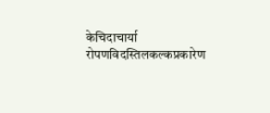केचिदाचार्या रोपणविदस्तिलकल्कप्रकारेण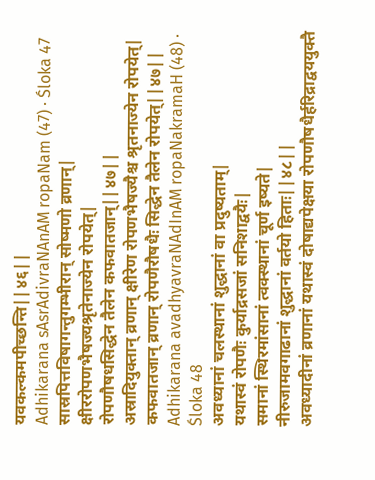यवकल्कमपीच्छन्ति||४६||
Adhikarana sAsrAdivraNAnAM ropaNam (47) · Śloka 47
सास्रपित्तविषागन्तुगम्भीरान् सोष्मणो व्रणान्|
क्षीररोपणभैषज्यश्रृतेनाज्येन रोपयेत्|
रोपणौषधसिद्धेन तैलेन कफवातजान्||४७||
अस्रादियुक्तान् व्रणान् क्षीरेण रोपणभैषज्यैश्च श्रृतनाज्येन रोपयेत्| कफवातजान् व्रणान् रोपणैरौषधैः सिद्धेन तैलेन रोपयेत्||४७||
Adhikarana avadhyavraNAdInAM ropaNakramaH (48) · Śloka 48
अवध्यानां चलस्थानां शुद्धानां वा प्रदुष्यताम्|
यथास्वं रोपणैः कुर्याद्रसजां सनिशाद्वयैः|
समानां स्थिरमांसानां त्वक्स्थानां चूर्ण इष्यते|
नीरुजामवगाढानां शुद्धानां वर्तयो हिताः||४८||
अवध्यादीनां व्रणानां यथास्वं दोषाद्यपेक्षया रोपणौषधैर्हरिद्राद्वययुक्तै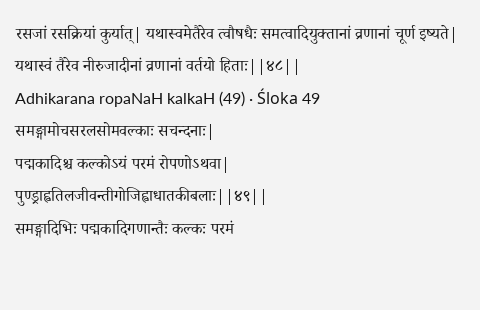रसजां रसक्रियां कुर्यात्| यथास्वमेतैरेव त्वौषधैः समत्वादियुक्तानां व्रणानां चूर्ण इष्यते| यथास्वं तैरेव नीरुजादीनां व्रणानां वर्तयो हिताः||४८||
Adhikarana ropaNaH kalkaH (49) · Śloka 49
समङ्गामोचसरलसोमवल्काः सचन्दनाः|
पद्मकादिश्च कल्कोऽयं परमं रोपणोऽथवा|
पुण्ड्राह्वतिलजीवन्तीगोजिह्वाधातकीबलाः||४९||
समङ्गादिभिः पद्मकादिगणान्तैः कल्कः परमं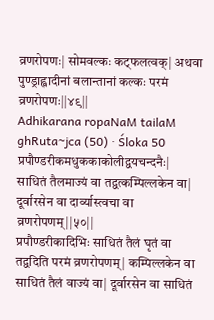व्रणरोपणः| सोमवल्कः कट्फलत्वक्| अथवा पुण्ड्राह्वादीनां बलान्तानां कल्कः परमं व्रणरोपणः||४९||
Adhikarana ropaNaM tailaM ghRuta~jca (50) · Śloka 50
प्रपौण्डरीकमधुककाकोलीद्वयचन्दनैः|
साधितं तैलमाज्यं वा तद्वत्कम्पिल्लकेन वा|
दूर्वारसेन वा दार्व्यास्त्वचा वा व्रणरोपणम्||५०||
प्रपौण्डरीकादिभिः साधितं तैलं घृतं वा तद्वदिति परमं व्रणरोपणम्| कम्पिल्लकेन वा साधितं तैलं वाज्यं वा| दूर्वारसेन वा साधितं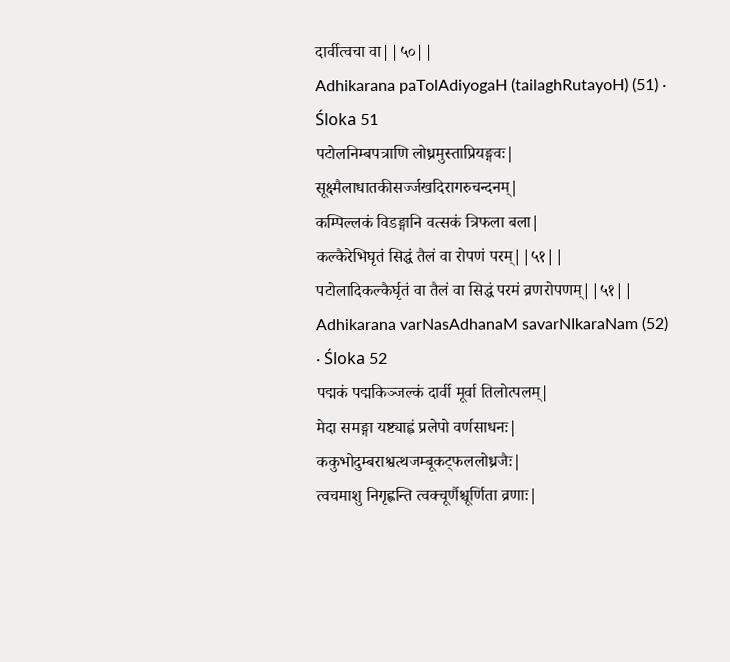दार्वीत्वचा वा||५०||
Adhikarana paTolAdiyogaH (tailaghRutayoH) (51) · Śloka 51
पटोलनिम्बपत्राणि लोध्रमुस्ताप्रियङ्गवः|
सूक्ष्मैलाधातकीसर्ज्जखदिरागरुचन्दनम्|
कम्पिल्लकं विडङ्गानि वत्सकं त्रिफला बला|
कल्कैरेभिघृतं सिद्धं तैलं वा रोपणं परम्||५१||
पटोलादिकल्कैर्घृतं वा तैलं वा सिद्धं परमं व्रणरोपणम्||५१||
Adhikarana varNasAdhanaM savarNIkaraNam (52) · Śloka 52
पद्मकं पद्मकिञ्जल्कं दार्वी मूर्वा तिलोत्पलम्|
मेदा समङ्गा यष्ट्याह्वं प्रलेपो वर्णसाधनः|
ककुभोदुम्बराश्वत्थजम्बूकट्फललोध्रजैः|
त्वचमाशु निगृह्णन्ति त्वक्चूर्णैश्चूर्णिता व्रणाः|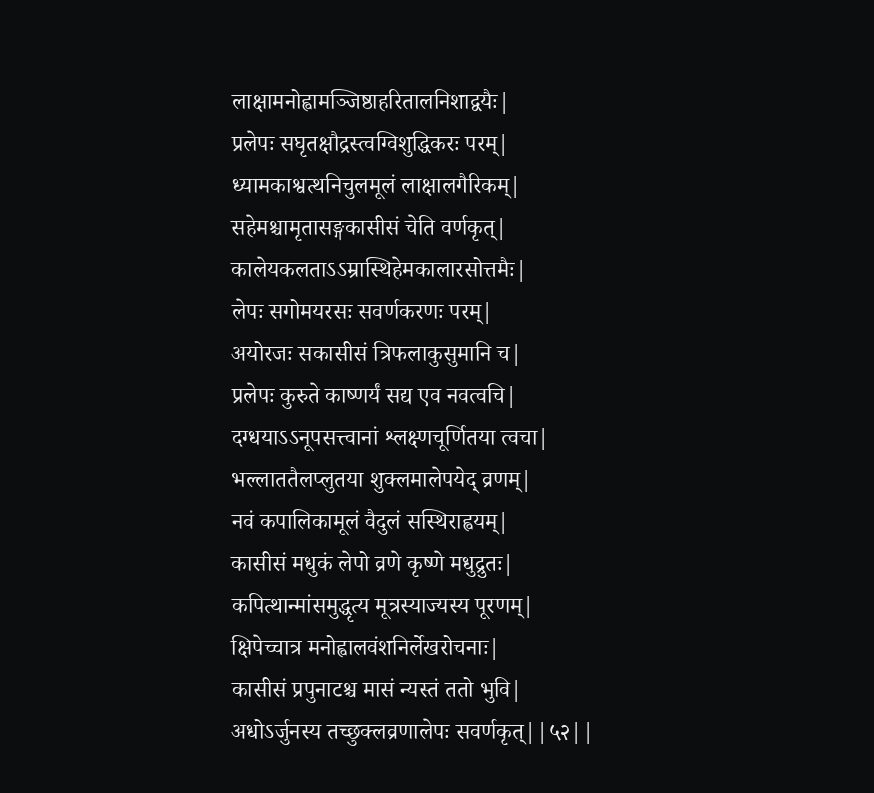लाक्षामनोह्वामञ्जिष्ठाहरितालनिशाद्वयैः|
प्रलेपः सघृतक्षौद्रस्त्वग्विशुद्धिकरः परम्|
ध्यामकाश्वत्थनिचुलमूलं लाक्षालगैरिकम्|
सहेमश्चामृतासङ्गकासीसं चेति वर्णकृत्|
कालेयकलताऽऽम्रास्थिहेमकालारसोत्तमैः|
लेपः सगोमयरसः सवर्णकरणः परम्|
अयोरजः सकासीसं त्रिफलाकुसुमानि च|
प्रलेपः कुरुते काष्णर्यं सद्य एव नवत्वचि|
दग्धयाऽऽनूपसत्त्वानां श्लक्ष्णचूर्णितया त्वचा|
भल्लाततैलप्लुतया शुक्लमालेपयेद् व्रणम्|
नवं कपालिकामूलं वैदुलं सस्थिराह्वयम्|
कासीसं मधुकं लेपो व्रणे कृष्णे मधुद्रुतः|
कपित्थान्मांसमुद्धृत्य मूत्रस्याज्यस्य पूरणम्|
क्षिपेच्चात्र मनोह्वालवंशनिर्लेखरोचनाः|
कासीसं प्रपुनाटश्च मासं न्यस्तं ततो भुवि|
अधोऽर्जुनस्य तच्छुक्लव्रणालेपः सवर्णकृत्||५२||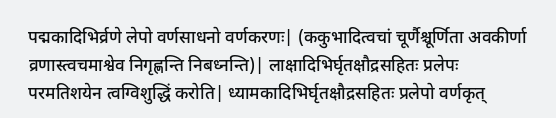पद्मकादिभिर्व्रणे लेपो वर्णसाधनो वर्णकरणः| (ककुभादित्वचां चूर्णैश्चूर्णिता अवकीर्णा व्रणास्त्वचमाश्वेव निगृह्णन्ति निबध्नन्ति)| लाक्षादिभिर्घृतक्षौद्रसहितः प्रलेपः परमतिशयेन त्वग्विशुद्धिं करोति| ध्यामकादिभिर्घृतक्षौद्रसहितः प्रलेपो वर्णकृत्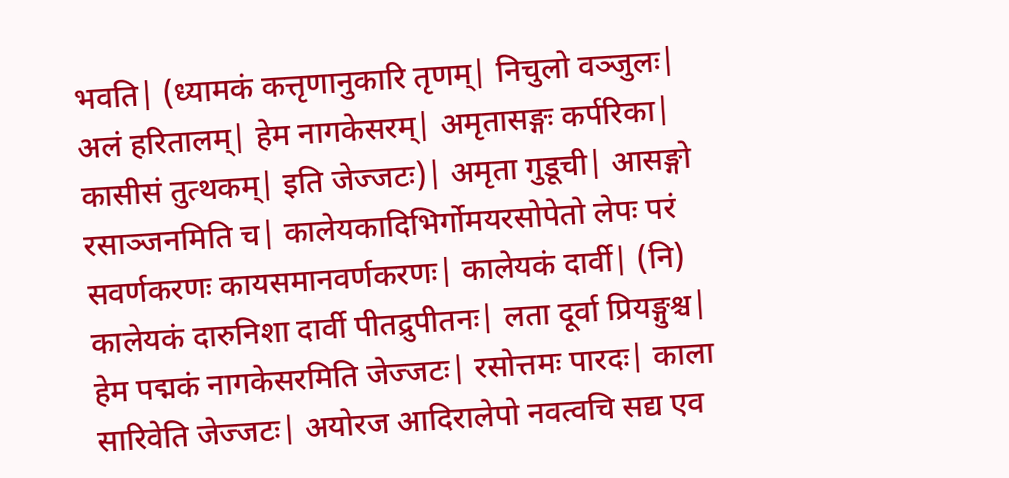भवति| (ध्यामकं कत्तृणानुकारि तृणम्| निचुलो वञ्जुलः| अलं हरितालम्| हेम नागकेसरम्| अमृतासङ्गः कर्परिका| कासीसं तुत्थकम्| इति जेज्जटः)| अमृता गुडूची| आसङ्गो रसाञ्जनमिति च| कालेयकादिभिर्गोमयरसोपेतो लेपः परं सवर्णकरणः कायसमानवर्णकरणः| कालेयकं दार्वी| (नि) कालेयकं दारुनिशा दार्वी पीतद्रुपीतनः| लता दूर्वा प्रियङ्गुश्च| हेम पद्मकं नागकेसरमिति जेज्जटः| रसोत्तमः पारदः| काला सारिवेति जेज्जटः| अयोरज आदिरालेपो नवत्वचि सद्य एव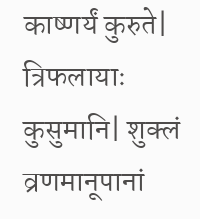काष्णर्यं कुरुते| त्रिफलायाः कुसुमानि| शुक्लं व्रणमानूपानां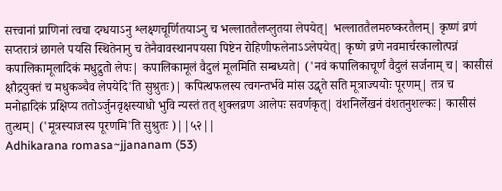सत्त्वानां प्राणिनां त्वचा दग्धयाऽनु श्लक्ष्णचूर्णितयाऽनु च भल्लाततैलप्लुतया लेपयेत्| भल्लाततैलमरुष्करतैलम्| कृष्णं व्रणं सप्तरात्रं छागले पयसि स्थितेनानु च तेनैवावस्थानपयसा पिष्टेन रोहिणीफलेनाऽऽलेपयेत्| कृष्णे व्रणे नवमार्चरकालोत्पन्नं कपालिकामूलादिकं मधुद्रुतो लेपः| कपालिकामूलं वैदुलं मूलमिति सम्बध्यते| ('नवं कपालिकाचूर्णं वैदुलं सर्जनाम् च| कासीसं क्षौद्रयुक्तं च मधुकञ्चैव लेपयेदि'ति सुश्रुतः)| कपित्थफलस्य त्वगन्तर्भवे मांस उद्धृते सति मूत्राज्ययोः पूरणम्| तत्र च मनोह्वादिकं प्रक्षिप्य ततोऽर्जुनवृक्षस्याधो भुवि न्यस्तं तत् शुक्लव्रण आलेपः सवर्णकृत्| वंशनिर्लेखनं वंशतनुशल्कः| कासीसं तुत्थम्| ('मूत्रस्याजस्य पूरणमि'ति सुश्रुतः )||५२||
Adhikarana romasa~jjananam (53)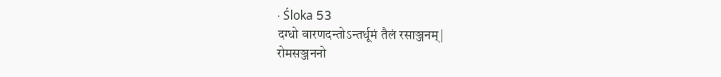· Śloka 53
दग्धो वारणदन्तोऽन्तर्धूमं तैलं रसाञ्जनम्|
रोमसञ्जननो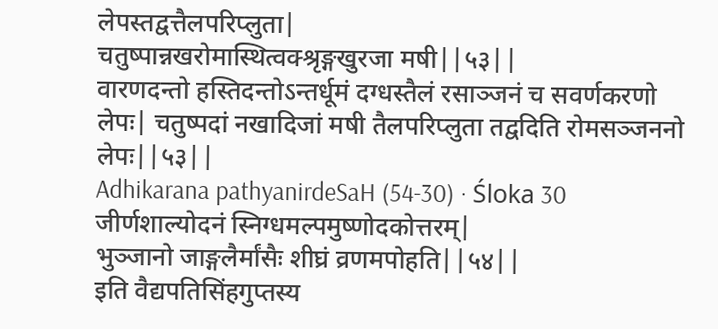लेपस्तद्वत्तैलपरिप्लुता|
चतुष्पान्नखरोमास्थित्वक्श्रृङ्गखुरजा मषी||५३||
वारणदन्तो हस्तिदन्तोऽन्तर्धूमं दग्धस्तैलं रसाञ्जनं च सवर्णकरणो लेपः| चतुष्पदां नखादिजां मषी तैलपरिप्लुता तद्वदिति रोमसञ्जननो लेपः||५३||
Adhikarana pathyanirdeSaH (54-30) · Śloka 30
जीर्णशाल्योदनं स्निग्धमल्पमुष्णोदकोत्तरम्|
भुञ्जानो जाङ्गलैर्मांसैः शीघ्रं व्रणमपोहति||५४||
इति वैद्यपतिसिंहगुप्तस्य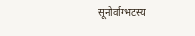सूनोर्वाग्भटस्य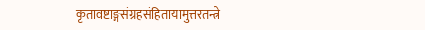कृतावष्टाङ्गसंग्रहसंहितायामुत्तरतन्त्रे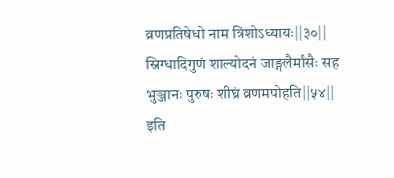व्रणप्रतिषेधो नाम त्रिंशोऽध्यायः||३०||
स्निग्धादिगुणं शाल्योदनं जाङ्गलैर्मांसैः सह भुञ्जानः पुरुषः शीघ्रं व्रणमपोहति||५४|| इति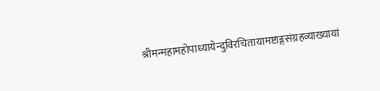श्रीमन्महामहोपाध्यायेन्दुविरचितायामष्टाङ्गसंग्रहव्याख्यायां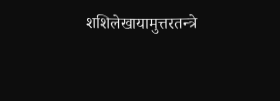शशिलेखायामुत्तरतन्त्रे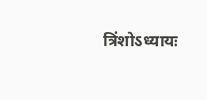त्रिंशोऽध्यायः